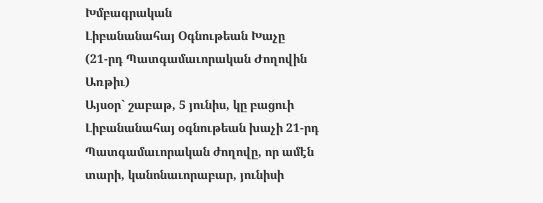Խմբագրական
Լիբանանահայ Օգնութեան Խաչը
(21-րդ Պատգամաւորական Ժողովին Առթիւ)
Այսօր` շաբաթ, 5 յունիս, կը բացուի Լիբանանահայ օգնութեան խաչի 21-րդ Պատգամաւորական ժողովը, որ ամէն տարի, կանոնաւորաբար, յունիսի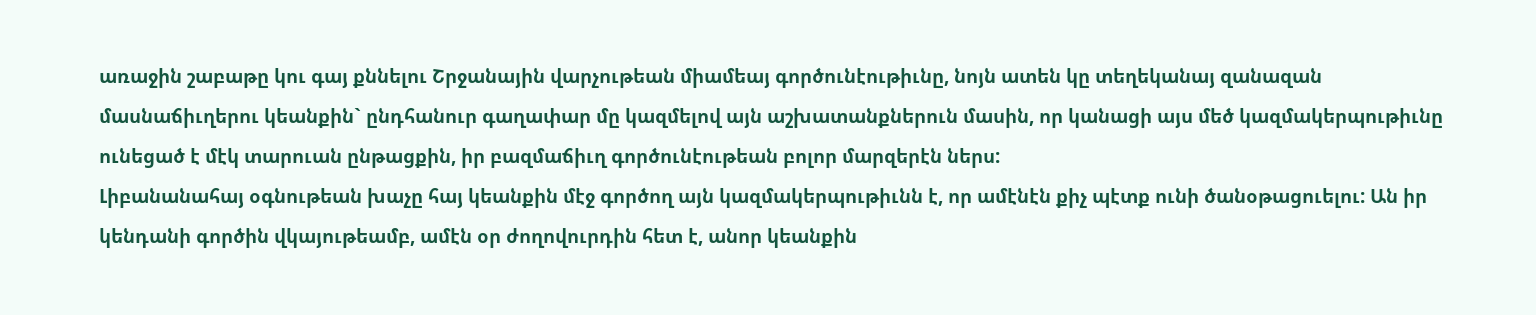առաջին շաբաթը կու գայ քննելու Շրջանային վարչութեան միամեայ գործունէութիւնը, նոյն ատեն կը տեղեկանայ զանազան մասնաճիւղերու կեանքին` ընդհանուր գաղափար մը կազմելով այն աշխատանքներուն մասին, որ կանացի այս մեծ կազմակերպութիւնը ունեցած է մէկ տարուան ընթացքին, իր բազմաճիւղ գործունէութեան բոլոր մարզերէն ներս:
Լիբանանահայ օգնութեան խաչը հայ կեանքին մէջ գործող այն կազմակերպութիւնն է, որ ամէնէն քիչ պէտք ունի ծանօթացուելու: Ան իր կենդանի գործին վկայութեամբ, ամէն օր ժողովուրդին հետ է, անոր կեանքին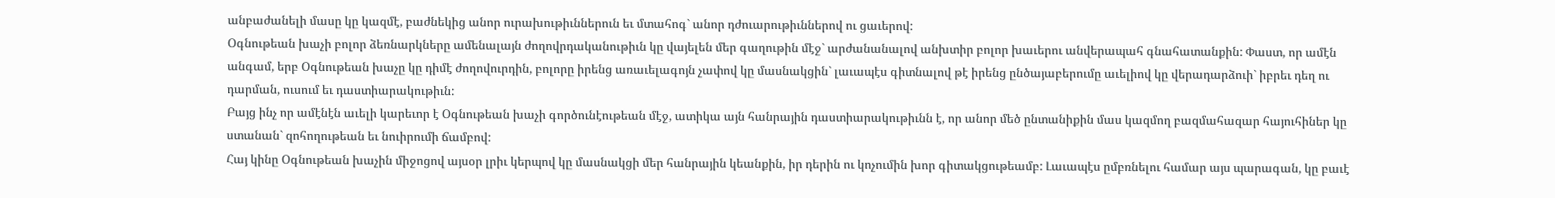անբաժանելի մասը կը կազմէ, բաժնեկից անոր ուրախութիւններուն եւ մտահոգ` անոր դժուարութիւններով ու ցաւերով:
Օգնութեան խաչի բոլոր ձեռնարկները ամենալայն ժողովրդականութիւն կը վայելեն մեր գաղութին մէջ` արժանանալով անխտիր բոլոր խաւերու անվերապահ գնահատանքին: Փաստ, որ ամէն անգամ, երբ Օգնութեան խաչը կը դիմէ ժողովուրդին, բոլորը իրենց առաւելագոյն չափով կը մասնակցին` լաւապէս գիտնալով թէ իրենց ընծայաբերումը աւելիով կը վերադարձուի` իբրեւ դեղ ու դարման, ուսում եւ դաստիարակութիւն:
Բայց ինչ որ ամէնէն աւելի կարեւոր է Օգնութեան խաչի գործունէութեան մէջ, ատիկա այն հանրային դաստիարակութիւնն է, որ անոր մեծ ընտանիքին մաս կազմող բազմահազար հայուհիներ կը ստանան` զոհողութեան եւ նուիրումի ճամբով:
Հայ կինը Օգնութեան խաչին միջոցով այսօր լրիւ կերպով կը մասնակցի մեր հանրային կեանքին, իր դերին ու կոչումին խոր գիտակցութեամբ: Լաւապէս ըմբռնելու համար այս պարագան, կը բաւէ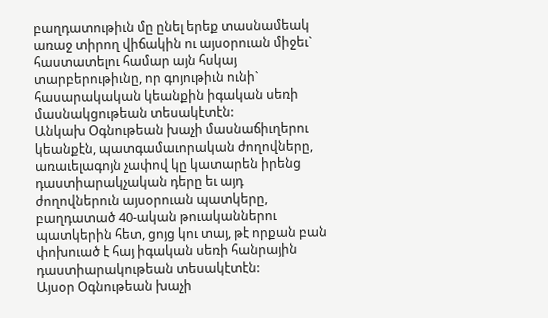բաղդատութիւն մը ընել երեք տասնամեակ առաջ տիրող վիճակին ու այսօրուան միջեւ` հաստատելու համար այն հսկայ տարբերութիւնը, որ գոյութիւն ունի` հասարակական կեանքին իգական սեռի մասնակցութեան տեսակէտէն:
Անկախ Օգնութեան խաչի մասնաճիւղերու կեանքէն, պատգամաւորական ժողովները, առաւելագոյն չափով կը կատարեն իրենց դաստիարակչական դերը եւ այդ ժողովներուն այսօրուան պատկերը, բաղդատած 40-ական թուականներու պատկերին հետ, ցոյց կու տայ, թէ որքան բան փոխուած է հայ իգական սեռի հանրային դաստիարակութեան տեսակէտէն:
Այսօր Օգնութեան խաչի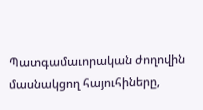Պատգամաւորական ժողովին մասնակցող հայուհիները,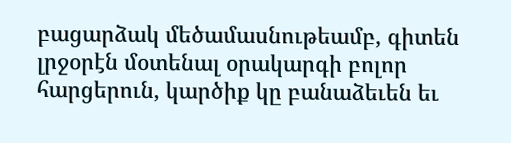բացարձակ մեծամասնութեամբ, գիտեն լրջօրէն մօտենալ օրակարգի բոլոր հարցերուն, կարծիք կը բանաձեւեն եւ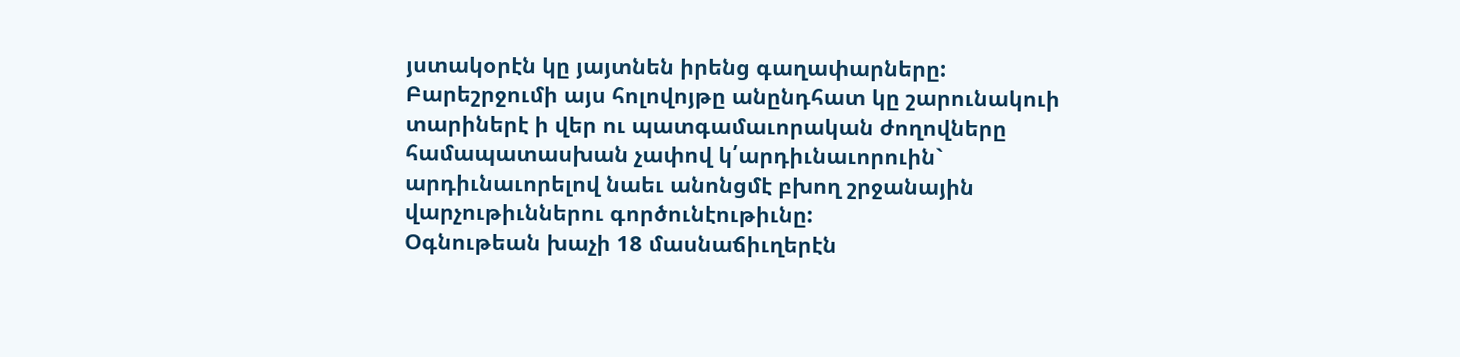յստակօրէն կը յայտնեն իրենց գաղափարները:
Բարեշրջումի այս հոլովոյթը անընդհատ կը շարունակուի տարիներէ ի վեր ու պատգամաւորական ժողովները համապատասխան չափով կ՛արդիւնաւորուին` արդիւնաւորելով նաեւ անոնցմէ բխող շրջանային վարչութիւններու գործունէութիւնը:
Օգնութեան խաչի 18 մասնաճիւղերէն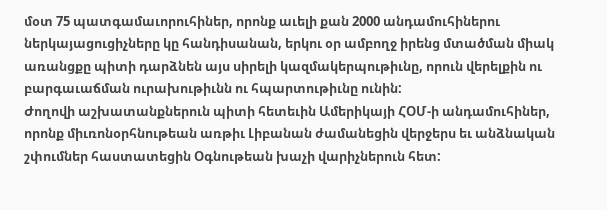մօտ 75 պատգամաւորուհիներ, որոնք աւելի քան 2000 անդամուհիներու ներկայացուցիչները կը հանդիսանան, երկու օր ամբողջ իրենց մտածման միակ առանցքը պիտի դարձնեն այս սիրելի կազմակերպութիւնը, որուն վերելքին ու բարգաւաճման ուրախութիւնն ու հպարտութիւնը ունին:
Ժողովի աշխատանքներուն պիտի հետեւին Ամերիկայի ՀՕՄ-ի անդամուհիներ, որոնք միւռոնօրհնութեան առթիւ Լիբանան ժամանեցին վերջերս եւ անձնական շփումներ հաստատեցին Օգնութեան խաչի վարիչներուն հետ: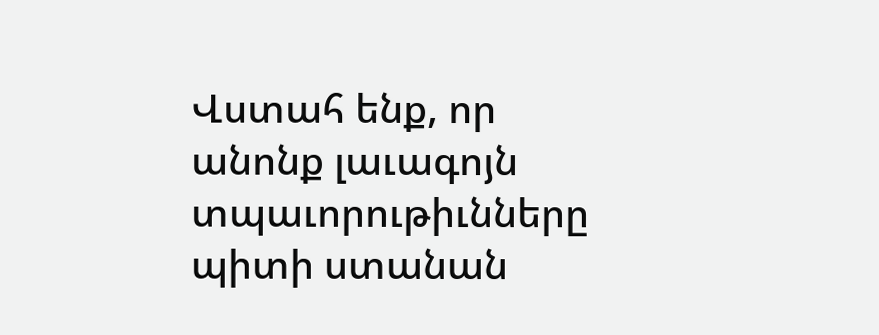Վստահ ենք, որ անոնք լաւագոյն տպաւորութիւնները պիտի ստանան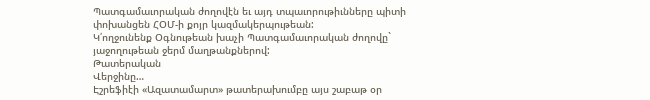Պատգամաւորական ժողովէն եւ այդ տպաւորութիւնները պիտի փոխանցեն ՀՕՄ-ի քոյր կազմակերպութեան:
Կ՛ողջունենք Օգնութեան խաչի Պատգամաւորական ժողովը` յաջողութեան ջերմ մաղթանքներով:
Թատերական
Վերջինը…
Էշրեֆիէի «Ազատամարտ» թատերախումբը այս շաբաթ օր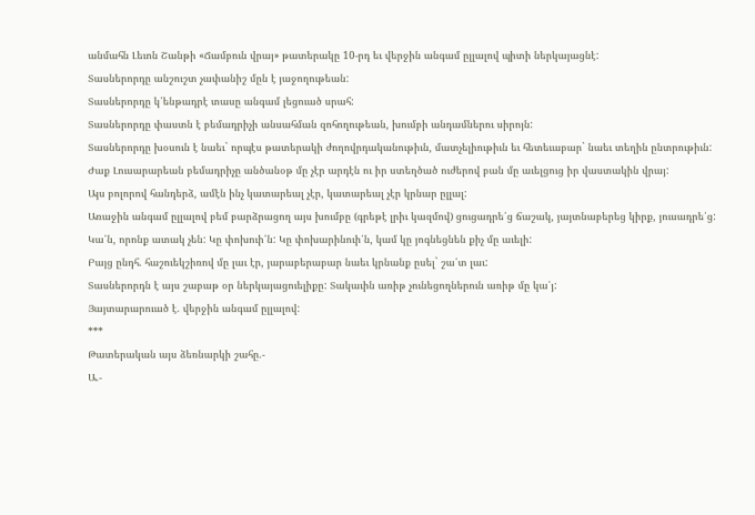անմահն Լեւոն Շանթի «Ճամբուն վրայ» թատերակը 10-րդ եւ վերջին անգամ ըլլալով պիտի ներկայացնէ:
Տասներորդը անշուշտ չափանիշ մըն է յաջողութեան:
Տասներորդը կ՛ենթադրէ տասը անգամ լեցուած սրահ:
Տասներորդը փաստն է բեմադրիչի անսահման զոհողութեան, խումբի անդամներու սիրոյն:
Տասներորդը խօսուն է նաեւ` որպէս թատերակի ժողովրդականութիւն, մատչելիութիւն եւ հետեւաբար` նաեւ տեղին ընտրութիւն:
Ժաք Լուսարարեան բեմադրիչը անծանօթ մը չէր արդէն ու իր ստեղծած ուժերով բան մը աւելցուց իր վաստակին վրայ:
Այս բոլորով հանդերձ, ամէն ինչ կատարեալ չէր, կատարեալ չէր կրնար ըլլալ:
Առաջին անգամ ըլլալով բեմ բարձրացող այս խումբը (գրեթէ լրիւ կազմով) ցուցադրե՛ց ճաշակ, յայտնաբերեց կիրք, յուսադրե՛ց:
Կա՛ն, որոնք ատակ չեն: Կը փոխուի՛ն: Կը փոխարինուի՛ն, կամ կը յոգնեցնեն քիչ մը աւելի:
Բայց ընդհ. հաշուեկշիռով մը լաւ էր, յարաբերաբար նաեւ կրնանք ըսել` շա՛տ լաւ:
Տասներորդն է այս շաբաթ օր ներկայացուելիքը: Տակաւին առիթ չունեցողներուն առիթ մը կա՛յ:
Յայտարարուած է. վերջին անգամ ըլլալով:
***
Թատերական այս ձեռնարկի շահը.-
Ա.-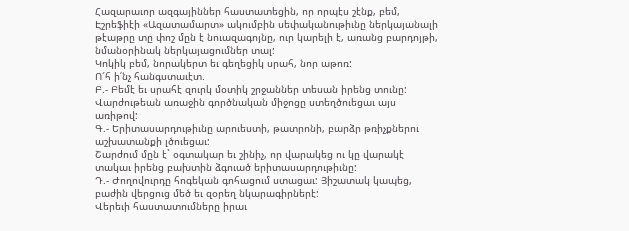Հազարաւոր ազգայիններ հաստատեցին, որ որպէս շէնք, բեմ, Էշրեֆիէի «Ազատամարտ» ակումբին սեփականութիւնը ներկայանալի թէաթրը տը փոշ մըն է նուազագոյնը, ուր կարելի է, առանց բարդոյթի, նմանօրինակ ներկայացումներ տալ:
Կոկիկ բեմ, նորակերտ եւ գեղեցիկ սրահ, նոր աթոռ:
Ո՜հ ի՛նչ հանգստաւէտ.
Բ.- Բեմէ եւ սրահէ զուրկ մօտիկ շրջաններ տեսան իրենց տունը: Վարժութեան առաջին գործնական միջոցը ստեղծուեցաւ այս առիթով:
Գ.- Երիտասարդութիւնը արուեստի, թատրոնի, բարձր թռիչքներու աշխատանքի լծուեցաւ:
Շարժում մըն է` օգտակար եւ շինիչ, որ վարակեց ու կը վարակէ տակաւ իրենց բախտին ձգուած երիտասարդութիւնը:
Դ.- Ժողովուրդը հոգեկան գոհացում ստացաւ: Յիշատակ կապեց, բաժին վերցուց մեծ եւ զօրեղ նկարագիրներէ:
Վերեւի հաստատումները իրաւ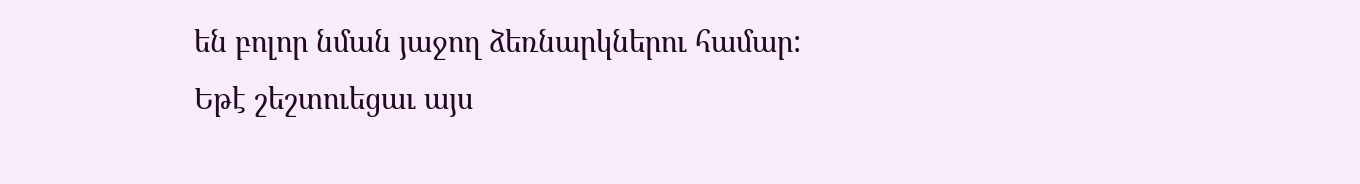են բոլոր նման յաջող ձեռնարկներու համար: Եթէ շեշտուեցաւ այս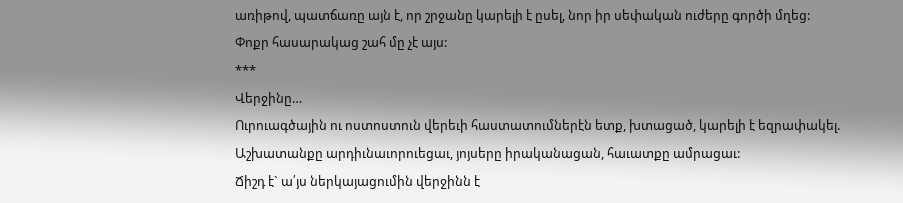առիթով, պատճառը այն է, որ շրջանը կարելի է ըսել, նոր իր սեփական ուժերը գործի մղեց:
Փոքր հասարակաց շահ մը չէ այս:
***
Վերջինը…
Ուրուագծային ու ոստոստուն վերեւի հաստատումներէն ետք, խտացած, կարելի է եզրափակել.
Աշխատանքը արդիւնաւորուեցաւ, յոյսերը իրականացան, հաւատքը ամրացաւ:
Ճիշդ է` ա՛յս ներկայացումին վերջինն է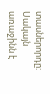տասներորդը:
Սակայն առաջինն է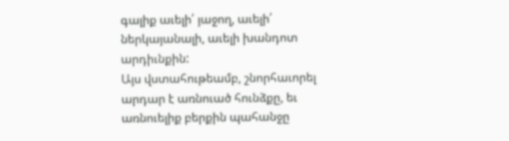գալիք աւելի՛ յաջող, աւելի՛ ներկայանալի, աւելի խանդոտ արդիւնքին:
Այս վստահութեամբ, շնորհաւորել արդար է առնուած հունձքը, եւ առնուելիք բերքին պահանջը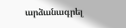արձանագրել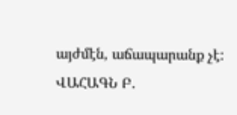այժմէն, աճապարանք չէ:
ՎԱՀԱԳՆ Բ.